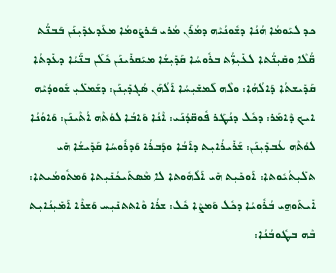ܟܕ ܠܝܰܘܡܳܐ ܗܳܢܳܐ ܕܫܽܘܢܳܝܶܗ ܕܡܳܪܰܢ ܡܳܪܝ ܒܰܪܨܰܘܡܳܐ ܡܥܰܕܥܕܺܝܼܢܰܢ ܒܰܒܢ̈ܳܬ ܩ̈ܳܠܶܐ ܘܩܺܝܼܢ̈ܳܬܐ ܠܥܺܝܼܙ̈ܳܬ ܒܪܽܘܚܳܐ ܩܰܕܺܝܼܫܳܐ ܡܝܰܩܪܺܝܢܰܢ ܟܽܠܰܢ ܒܢ̈ܰܝܳܐ ܕܥܺܕܬܳܐ ܩܰܕܺܝܫܬܳܐ ܕܰܐܠܳܗܳܐ: ܘܠܶܗ ܠܰܡܫܺܝܼܚܳܐ ܐܰܠܳܗܰܢ ܣܳܓܕܺܝܼܢܰܢ: ܕܫܰܡܠܺܝܼ ܫܽܘܘܕܳܝܶܗ ܐܝܟ ܕܶܐܡܰܪ: ܕܟܽܠ ܕܢܳܛܰܪ ܦܽܘܩ̈ܕܳܢܰܝ: ܐܶܢܳܐ ܘܰܐܒܳܐ ܠܘܳܬܶܗ ܐܳܬܶܝܢܰܢ: ܘܰܐܘܳܢܳܐ ܠܘܳܬܶܗ ܥܳܒܕܺܝܼܢܰܢ: ܫܰܪܺܝܪܳܐܝܼܬ ܕܐܰܒܳܐ ܘܕܰܒܪܳܐ ܘܰܕܪܽܘܚܳܐ ܩܰܕܺܝܫܳܐ ܗܺܝ ܬܠܺܝܼܬܳܝܽܘܬܐ: ܐܰܘܟܺܝܼܬ ܗܺܝ ܐܰܠܳܗܽܘܬܐ ܠܐ ܡܶܣܬܰܝܟܳܢܺܝܼܬܐ ܘܰܡܬܽܘܡܳܝܬܐ: ܐܺܝܬܰܘܗ̱ܝ ܒܳܪܽܘܝܳܐ ܕܟܽܠ ܘܰܡܨܶܐ ܟܽܠ: ܫܪܳܐ ܘܶܐܬܬܢܺܝܼܚ ܘܰܫܪܶܐ ܐܰܡܺܝܼܢܳܐܝܼܬ ܒܶܗ ܒܛܽܘܒܳܢܳܐ: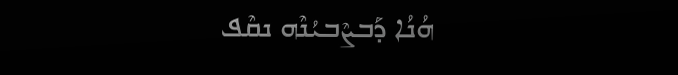ܗܳܢܳܐ ܕܰܒܨܶܒܝܳܢܶܗ ܢܩܶܦ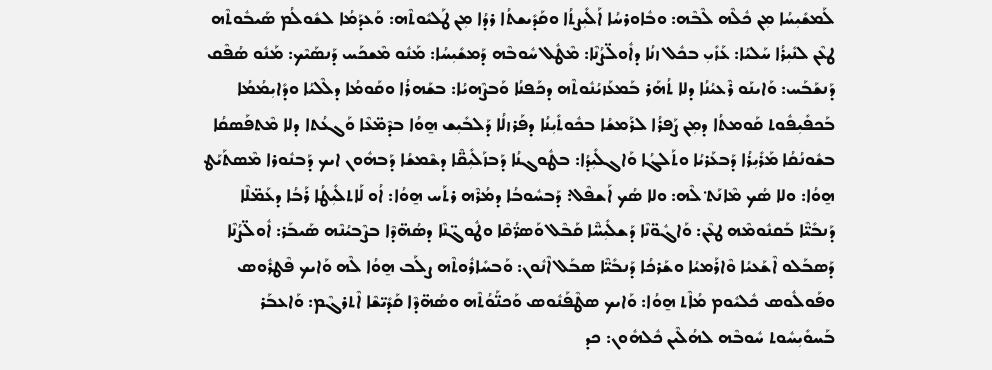ܠܰܡܫܺܝܼܚܳܐ ܡܼܢ ܟܽܠܶܗ ܠܶܒܶܗ: ܘܒܽܐܘܪܚܳܐ ܐܰܠܺܝܼܨܬܳܐ ܘܩܰܕܺܝܫܬܳܐ ܪܕܳܐ ܡܼܢ ܛܰܠܝܽܘܬܶܗ: ܘܰܥܕܰܡܳܐ ܠܫܽܘܠܳܡ ܣܰܝܒܽܘܬܶܗ ܛܥܶܢ ܠܢܺܝܼܪܳܐ ܚܰܠܝܳܐ: ܥܰܙܺܝܼ ܒܟܽܠ ܙܢܳܐ ܕܐܽܘܠ̈ܨܳܢܶܐ: ܡܶܛܽܠ ܚܽܘܒܶܗ ܕܰܡܫܺܝܼܚܳܐ: ܡܰܢܽܘ ܡܶܫܟܰܚ ܕܰܢܣܰܝܶܟ: ܡܰܢܽܘ ܣܳܦܶܩ ܕܰܢܫܰܒܰܚ: ܘܰܐܝܢܰܘ ܪܶܥܝܳܢܳܐ ܕܠܐ ܬܳܗܰܪ ܒܰܡܥܰܙܝܳܢܽܘܬܶܗ ܕܟܰܦܢܳܐ ܘܰܒܨܶܗܝܳܐ: ܒܫܰܗܪܳܐ ܘܩܰܘܡܳܐ ܕܠܶܠܝܳܐ ܘܕܺܐܝܼܡܳܡܳܐ ܒܰܟܦܺܝܼܦܽܘܬ ܩܰܘܡܬܳܐ ܕܡܼܢ ܨܰܦܪܳܐ ܠܪܰܡܫܳܐ ܒܟܽܘܬܺܝܼܢܳܐ ܕܦܰܪܙܠܳܐ ܕܰܠܒܺܝܼܫ ܗ̱ܘܳܐ ܒܕܶܡ̈ܥܶܐ ܘܰܓܥܳܬܐ ܕܠܐ ܡܶܬܦܰܣܩܳܐ ܒܫܽܘܢܳܩܳܐ ܡܰܪܺܝܼܪܳܐ ܕܰܒܥܰܪܝܳܐ ܘܬܰܠܓܳܐ ܘܰܐܓܠܺܝܼܕܳܐ: ܒܛܽܘܓܢܳܐ ܕܰܒܙܰܠܺܝܼܩ̈ܶܐ ܕܫܶܡܫܳܐ ܕܰܒܗܽܘܢ ܐܝܟ ܕܰܒܢܽܘܪܐ ܡܶܣܬܰܝܰܛ ܗ̱ܘܳܐ: ܘܠܐ ܣܳܟ ܡܶܐܢܰܬ݀ ܠܶܗ: ܘܠܐ ܣܳܟ ܐܰܫܦܶܠ: ܕܰܒܚܽܘܒܳܐ ܕܡܳܪܶܗ ܪܬܰܚ ܗ̱ܘܳܐ: ܐܳܘ ܠܰܐܬܠܺܝܼܛܳܐ ܪܰܒܳܐ ܕܥܰܡ̈ܠܶܐ ܕܰܢܒܺܝ̈ܶܐ ܒܰܩܢܽܘܡܶܗ ܛܥܶܢ: ܘܰܐܓܽܘ̈ܢܶܐ ܕܰܫܠܺܝܼܚ̈ܶܐ ܩܰܒܶܠ ܘܰܣܪ̈ܳܩܶܐ ܘܛܽܘܓ̈ܢܶܐ ܕܣܳܗ̈ܕܶܐ ܒܨܶܒܝܳܢܶܗ ܣܰܝܒܰܪ: ܐܽܘܠ̈ܨܳܢܶܐ ܕܰܣܒܰܠܘ ܐܶܫܰܥܝܳܐ ܘܶܐܪܰܡܝܳܐ ܘܫܰܪܟܳܐ ܕܰܢܒܺܝ̈ܶܐ ܣܒܰܠ ܐܶܢܽܘܢ: ܘܰܒܚܺܐܪܽܘܬܶܗ ܨܠܰܒ ܗ̱ܘܳܐ ܠܶܗ ܘܰܐܝܟ ܦܶܛܪܽܘܣ ܘܦܰܘܠܽܘܣ ܟܽܠܝܽܘܡ ܡܳܐܶܬ ܗ̱ܘܳܐ: ܘܰܐܝܟ ܣܛܶܦܰܢܽܘܣ ܘܰܟܢ̈ܰܘܳܬܶܗ ܘܣܳܗ̈ܕܶܐ ܩܰܕܺܝ̈ܫܶܐ ܐܶܬܪܓܶܡ: ܘܰܐܥܒܰܪ ܒܰܚܘܺܝܼܚܽܘܬ ܚܽܘܒܶܗ ܠܗܳܠܶܝܢ ܟܽܠܗܽܘܢ: ܟܕ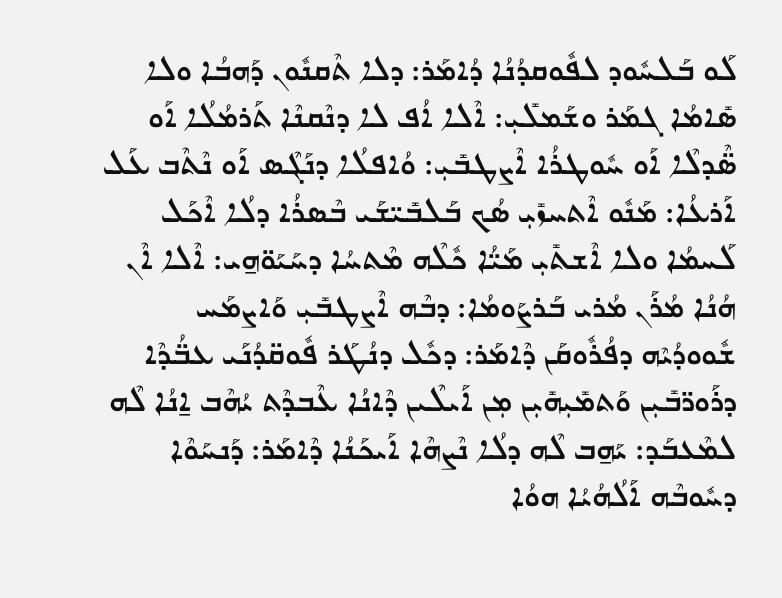ܠܰܘ ܒܰܠܚܽܘܕ ܠܦܽܘܩܕܳܢܳܐ ܕܳܐܡܰܪ: ܕܠܐ ܬܶܩܢܽܘܢ ܕܰܗܒܳܐ ܘܠܐ ܣܺܐܡܳܐ ܓܡܰܪ ܘܫܰܡܠܺܝܼ: ܐܶܠܐ ܐܳܦ ܠܐ ܕܢܶܩܢܶܐ ܬܰܪܡܳܠܳܐ ܐܰܘ ܣ̈ܶܕܠܶܐ ܐܰܘ ܚܽܘܛܪܳܐ ܐܶܨܛܒܺܝܼ: ܘܳܐܦܠܳܐ ܕܢܰܓܶܣ ܐܰܘ ܢܶܬܶܒ ܥܰܠ  ܐܰܪܥܳܐ: ܡܰܢܽܘ ܐܶܬܚܙܺܝܼ ܣܳܟ ܒܰܠܒܺܝ̈ܫܰܝ ܒܶܣܪܳܐ ܕܠܳܐ ܐܶܟܰܠ ܠܰܚܡܳܐ ܘܠܐ ܐܶܫܬܺܝܼ ܡܰܝ̈ܳܐ ܟܽܠܶܗ ܡܶܬܚܳܐ ܕܚܰܝܰܘ̈ܗ̱ܝ: ܐܶܠܐ ܐܶܢ ܗܳܢܳܐ ܡܳܪܰܢ ܡܳܪܝ ܒܰܪܨܰܘܡܳܐ: ܕܒܶܗ ܐܶܨܛܒܺܝܼ ܘܰܐܨܡܰܚ ܫܽܘܘܕܳܝܶܗ ܕܦܳܪܽܘܩܰܢ ܕܶܐܡܰܪ: ܕܟܽܠ ܕܢܳܛܰܪ ܦܽܘܩ̈ܕܳܢܰܝ ܥܒ̈ܳܕܶܐ ܕܪܰܘܪ̈ܒܺܝܼܢ ܘܰܬܡܺܝܼܗܺܝܼܢ ܡܼܢ ܐܰܝܠܶܝܢ ܕܶܐܢܳܐ ܥܶܒܕܶܬ ܝܳܗܶܒ ܐ̱ܢܳܐ ܠܶܗ ܠܡܶܥܒܰܕ: ܝܰܗ̱ܒ ܠܶܗ ܕܠܳܐ ܢܶܨܗܶܐ ܐܰܝܟܰܢܳܐ ܕܶܐܡܰܪ: ܕܰܢܚܰܘܶܐ ܕܚܽܘܒܶܗ ܐܰܠܳܗܳܝܳܐ ܗܘܳܐ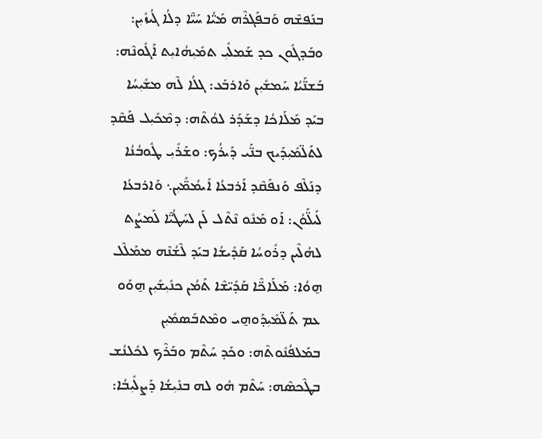ܒܢܰܦܫܶܗ ܘܰܒܦܰܓܪܶܗ ܡܰܝ̈ܳܐ ܚܰܝ̈ܶܐ ܕܠܳܐ ܓܳܝܙܺܝܼܢ: ܘܒܰܕܓܽܘܢ ܟܕ ܫܰܡܠܺܝܼ ܬܡܺܝܼܗܳܐܝܼܬ ܐܰܓܽܘܢܶܗ: ܒܰܫܢ̈ܰܝܳܐ ܚܰܡܫܺܝܼܢ ܘܰܐܪܒܰܥ: ܓܠܳܐ ܠܶܗ ܡܫܺܝܼܚܳܐ ܒܝܰܕ ܡܰܠܰܐܟܳܐ ܕܫܰܕܰܪ ܠܘܳܬܶܗ: ܕܡܶܟܺܝܼܠ ܦܰܩܶܕ ܠܬܰܠ̈ܡܺܝܼܕܰܝܟ ܒܢ̈ܰܝ ܕܰܝܪܳܟ: ܘܫܰܪܺܝܼ ܛܽܘܒܳܢܳܐ ܕܢܰܠܶܦ ܘܰܢܦܰܩܶܕ ܐܰܪܒܥܳܐ ܐܺܝܡܳܡ̈ܺܝܼܢ܆ ܘܰܐܪܒܥܳܐ ܠܰܝܠ̈ܰܘܳܢ: ܐܰܘ ܡܰܢܽܘ ܢܶܬܶܠ ܠܰܢ ܠܚܰܛܳܝ̈ܶܐ ܠܰܡܨܳܬ ܠܗܳܠܶܝܢ ܕܪܽܘܚܳܐ ܩܰܕܺܝܫܳܐ ܒܝܰܕ ܠܶܫܳܢܶܗ ܡܡܰܠܶܠ ܗ̱ܘܳܐ: ܡܰܠܰܐܟ̈ܶܐ ܩܰܕܺܝ̈ܫܶܐ ܬܰܡܳܢ ܟܢܺܝܼܫܺܝܼܢ ܗ̱ܘܰܘ ܥܡ ܬܰܠ̈ܡܺܝܼܕܰܘܗ̱ܝ ܘܡܶܬܒܰܣܡܺܝܼܢ ܒܡܰܠܦܳܢܽܘܬܶܗ: ܘܟܰܕ ܚܰܬܶܡ ܘܒܰܪܶܟ ܠܟܽܠܢܳܫ ܒܛܶܟܣܶܗ: ܚܰܬܶܡ ܗܽܘ ܠܗ ܒܢܺܝܼܫܳܐ ܕܰܨܠܺܝܼܒܳܐ: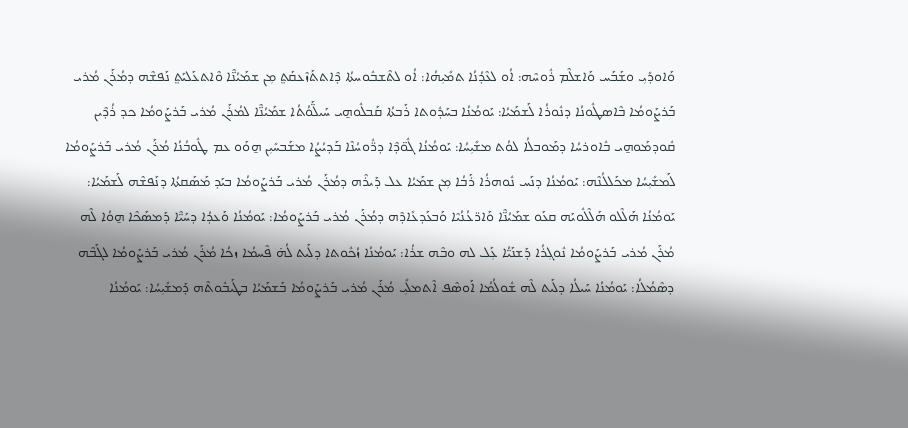ܘܰܐܘܕܺܝܼ ܘܫܰܒܰܚ ܘܰܐܫܠܶܡ ܪܽܘܚܶܗ: ܐܳܘ ܠܥܶܕܳܢܳܐ ܬܡܺܝܼܗܳܐ: ܐܳܘ ܠܬܶܫܒܽܘܚܬܳܐ ܕܶܐܬܬܰܙܶܥܩܰܬ݀ ܡܼܢ ܫܡܰܝܳܢ̈ܶܐ ܘܶܐܬܥܰܠܝܰܬ݀ ܢܰܦܫܶܗ ܕܡܳܪܰܢ ܡܳܪܝ ܒܰܪܨܰܘܡܳܐ ܒܶܐܣܛܽܘܢܳܐ ܕܢܽܘܪܳܐ ܠܰܫܡܰܝܳܐ: ܝܰܘܡܳܢܳܐ ܒܚܰܕܽܘܬܐ ܪܰܒܬܳܐ ܩܰܒܠܽܘܗ̱ܝ ܚܰܝܠ̈ܰܘܳܬܳܐ ܫܡܰܝܳܢ̈ܶܐ ܠܡܳܪܰܢ ܡܳܪܝ ܒܰܪܨܰܘܡܳܐ ܟܕ ܪܳܕܶܝܢ ܩܽܘܕܡܰܘܗ̱ܝ ܒܽܐܘܪܚܳܐ ܕܡܰܘܒܠܳܐ ܠܘܳܬ ܡܫܺܝܼܚܳܐ: ܝܰܘܡܳܢܳܐ ܓܽܘ̈ܕܶܐ ܕܪ̈ܽܘܚܳܢܶܐ ܒܰܕܝܳܨܳܐ ܡܫܰܒܚܺܝܼܢ ܗ̱ܘܰܘ ܥܡ ܛܽܘܒܳܢܳܐ ܡܳܪܰܢ ܡܳܪܝ ܒܰܪܨܰܘܡܳܐ ܠܰܡܫܺܝܼܚܳܐ ܡܟܰܠܠܳܢܶܗ: ܝܰܘܡܳܢܳܐ ܕܢܰܚ ܢܽܘܗܪܳܐ ܪܰܒܳܐ ܡܼܢ ܫܡܰܝܳܐ ܥܠ ܕܰܝܪܶܗ ܕܡܳܪܰܢ ܡܳܪܝ ܒܰܪܨܰܘܡܳܐ ܒܝܰܕ ܡܰܣܰܩܬܳܐ ܕܢܰܦܫܶܗ ܠܰܫܡܰܝܳܐ: ܝܰܘܡܳܢܳܐ ܗܰܠܶܠܘ ܗܰܠܶܠܽܘܝܰܗ ܩܥܰܘ ܫܡܰܝܳܢ̈ܶܐ ܘܰܐܪ̈ܥܳܢܳܝܶܐ ܘܰܒܥܰܕܥܺܐܕܶܗ ܕܡܳܪܰܢ ܡܳܪܝ ܒܰܪܨܰܘܡܳܐ: ܝܰܘܡܳܢܳܐ ܘܰܥܕܳܐ ܕܚܰܝ̈ܶܐ ܕܰܡܣܰܟܶܐ ܗ̱ܘܳܐ ܠܶܗ ܡܳܪܰܢ ܡܳܪܝ ܒܰܪܨܰܘܡܳܐ ܢܽܘܓܼܪܳܐ ܕܰܫܢܰܝ̈ܳܐ ܥܼܰܠ ܠܗ ܘܒܶܗ ܫܪܳܐ: ܝܰܘܡܳܢܳܐ ܙܳܟܽܘܬܐ ܕܠܰܝܬ ܠܳܗ̇ ܦܶܚܡܳܐ ܙܟܳܐ ܡܳܪܰܢ ܡܳܪܝ ܒܰܪܨܰܘܡܳܐ ܠܓܰܒܶܗ ܕܣܶܡܳܠܳܐ: ܝܰܘܡܳܢܳܐ ܚܰܝܠܳܐ ܕܠܰܝܬ ܠܶܗ ܫܽܘܠܳܡܳܐ ܐܰܘܣܶܦ ܐܶܬܡܠܺܝܼ ܡܳܪܰܢ ܡܳܪܝ ܒܰܪܨܰܘܡܳܐ ܒܰܫܡܰܝܳܐ ܒܛܰܝܒܽܘܬܶܗ ܕܰܡܫܺܝܼܚܳܐ: ܝܰܘܡܳܢܳܐ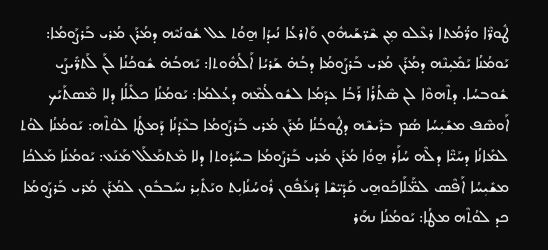ܛܽܘܪ̈ܶܐ ܘܪ̈ܳܡܳܬܐ ܪܥܶܠܘ ܡܼܢ ܫܶܪ̈ܫܰܝܗܽܘܢ ܘܰܐܪܥܳܐ ܢܳܝܕܳܐ ܗ̱ܘܳܬ ܥܠ ܫܽܘܢܳܝܶܗ ܕܡܳܪܰܢ ܡܳܪܝ ܒܰܪܨܰܘܡܳܐ: ܝܰܘܡܳܢܳܐ ܝܰܡܺܝܼܢܶܗ ܕܡܳܪܰܢ ܡܳܪܝ ܒܰܪܨܰܘܡܳܐ ܕܒܳܗ̇ ܫܰܪܝܳܐ ܐܰܠܳܗܽܘܬܐ: ܝܰܗܒܳܗ̇ ܫܽܘܟܳܢܳܐ ܠܰܢ ܠܰܬܪ̈ܺܝܨܰܝ ܫܽܘܒܚܳܐ. ܕܬܶܗܘܶܐ ܠܢ ܣܶܬܳܪܳܐ ܪܰܒܳܐ ܥܕܰܡܳܐ ܠܫܽܘܠܳܡܶܗ ܕܥܳܠܡܳܐ: ܝܰܘܡܳܢܳܐ ܟܠܺܝܠܳܐ ܕܠܐ ܡܶܣܬܰܝܰܟ ܐܰܘܣܶܦ ܡܫܺܝܼܚܳܐ ܣܳܡ ܒܪܺܝܫܶܗ ܕܛܽܘܒܳܢܳܐ ܡܳܪܰܢ ܡܳܪܝ ܒܰܪܨܰܘܡܳܐ ܒܥܶܕܳܢܳܐ ܕܰܡܛܳܐ ܠܘܳܬܶܗ: ܝܰܘܡܳܢܳܐ ܠܘܳܬ ܠܡܺܐܢܳܐ ܕܚܰܝ̈ܶܐ ܕܠܶܗ ܚܳܐܰܪ ܗ̱ܘܳܐ ܡܳܪܰܢ ܡܳܪܝ ܒܰܪܨܰܘܡܳܐ ܒܚܰܕܽܘܬܐ ܕܠܐ ܡܶܬܡܰܠܰܠ ܡܰܢܰܥ: ܝܰܘܡܳܢܳܐ ܡܰܠܟܳܐ ܡܫܺܝܼܚܳܐ ܐܰܦܶܣ ܠܡ̈ܰܠܰܐܟܰܘܗ̱ܝ ܩܰܕܺܝ̈ܫܶܐ ܕܰܢܥܰܦܽܘܢ ܪܽܘܚܳܢܳܐܝܼܬ ܘܝܰܬܺܝܼܪ ܢܚܰܒܒܽܘܢ ܠܡܳܪܰܢ ܡܳܪܝ ܒܰܪܨܰܘܡܳܐ ܟܕ ܠܘܳܬܶܗ ܡܛܳܐ: ܝܰܘܡܳܢܳܐ ܢܗܰܪ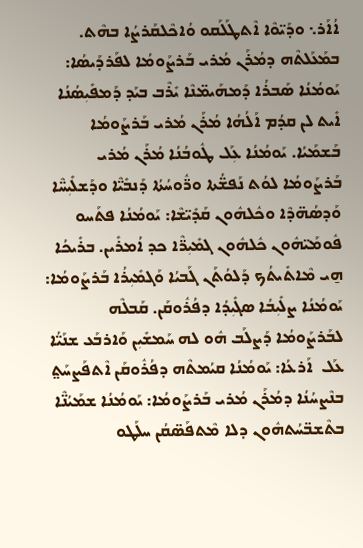ܐܳܐܰܪ܆ ܘܕܰܝ̈ܘܶܐ ܐܶܬܛܰܠܰܩܘ ܘܳܐܟܶܠܩܰܪܨܳܐ ܒܗܶܬ. ܒܡܰܥܰܠܬܶܗ ܕܡܳܪܰܢ ܡܳܪܝ ܒܰܪܨܰܘܡܳܐ ܠܦܰܪܕܰܝܣܳܐ: ܝܰܘܡܳܢܳܐ ܣܰܒܪܳܐ ܕܰܡܗܰܝܡ̈ܢܶܐ ܝܺܪܶܒ ܒܝܰܕ ܕܰܡܦܺܝܼܣܳܢܳܐ ܐܺܝܬ ܠܢ ܩܕܳܡ ܐܰܠܳܗܳܐ ܡܳܪܰܢ ܡܳܪܝ ܒܰܪܨܰܘܡܳܐ ܒܰܫܡܰܝܳܐ. ܝܰܘܡܳܢܳܐ ܥܼܰܠ ܛܽܘܒܳܢܳܐ ܡܳܪܰܢ ܡܳܪܝ ܒܰܪܨܰܘܡܳܐ ܠܘܳܬ ܢܰܦܫ̈ܳܬܐ ܘܪ̈ܽܘܚܳܬܳܐ ܕܰܢܒܺܝ̈ܶܐ ܘܕܰܫܠܺܝܼܚ̈ܶܐ ܘܰܕܣܳܗ̈ܕܶܐ ܘܟܽܠܗܽܘܢ ܩܰܕܺܝ̈ܫܶܐ: ܝܰܘܡܳܢܳܐ ܦܬܰܚܘ ܦܽܘܡܰܝ̈ܗܽܘܢ ܟܽܠܗܽܘܢ ܓܡܺܝܼܪ̈ܶܐ ܟܕ ܐܳܡܪܺܝܢ. ܒܪܺܝܟܳܐ ܗ̱ܝ ܡܶܐܬܺܝܬܳܟ ܕܰܠܘܳܬܰܢ ܓܰܒܝܳܐ ܘܰܓܡܺܝܼܪܳܐ ܒܰܪܨܰܘܡܳܐ: ܝܰܘܡܳܢܳܐ ܨܠܺܝܼܒܳܐ ܣܓܺܝܼܕܳܐ ܕܦܳܪܽܘܩܰܢ. ܩܰܒܠܶܗ ܠܒܰܪܨܰܘܡܳܐ ܕܰܨܠܰܒ ܗܽܘ ܠܗ ܚܰܡܫܺܝܼܢ ܘܰܐܪܒܰܥ ܫܢܰܝ̈ܳܐ ܥܰܠ  ܐܰܪܥܳܐ: ܝܰܘܡܳܢܳܐ ܩܝܳܡܬܶܗ ܕܦܳܪܽܘܩܰܢ ܐܶܬܦܰܨܚܰܬ݀ ܒܢܶܨܚܳܢܳܐ ܕܡܳܪܰܢ ܡܳܪܝ ܒܰܪܨܰܘܡܳܐ: ܝܰܘܡܳܢܳܐ ܫܡܰܝܳܢ̈ܶܐ ܒܬܶܫܒ̈ܚܳܬܗܽܘܢ ܕܠܐ ܡܶܬܦܰܣ̈ܩܳܢ ܚܠܰܛܘ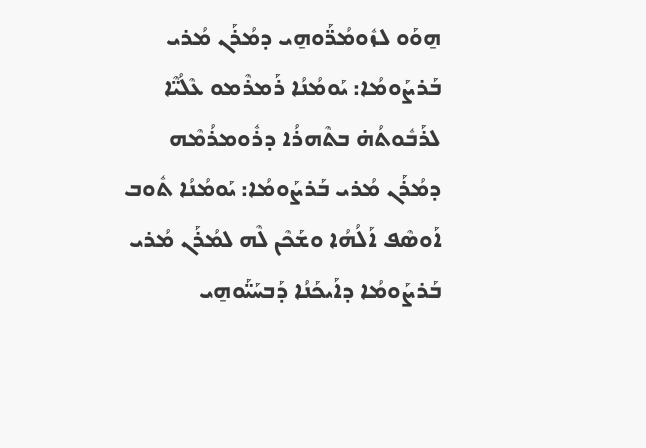ܗ̱ܘܰܘ ܠܙܽܘܡܳܪ̈ܰܘܗ̱ܝ ܕܡܳܪܰܢ ܡܳܪܝ ܒܰܪܨܰܘܡܳܐ: ܝܰܘܡܳܢܳܐ ܪܰܡܪܶܡܘ ܥܶܠܳܝ̈ܶܐ ܠܪܰܒܽܘܬܳܗ̇ ܒܬܶܗܪܳܐ ܕܪܽܘܡܪܳܡܶܗ ܕܡܳܪܰܢ ܡܳܪܝ ܒܰܪܨܰܘܡܳܐ: ܝܰܘܡܳܢܳܐ ܬܽܘܒ ܐܰܘܣܶܦ ܐܰܠܳܗܳܐ ܘܫܰܟܶܢ ܠܶܗ ܠܡܳܪܰܢ ܡܳܪܝ ܒܰܪܨܰܘܡܳܐ ܕܐܰܝܟܰܢܳܐ ܕܰܒܚܰܝ̈ܰܘܗ̱ܝ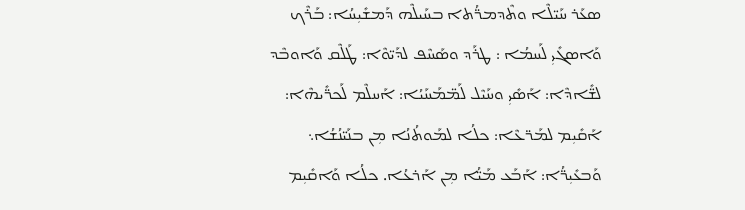ܣܥܰܪ ܚܰܝ̈ܠܶܐ ܘܬܶܕܡܪ̈ܳܬܐ ܒܚܰܝܠܶܗ ܕܰܡܫܺܝܼܚܳܐ: ܒܰܪܶܟ ܘܰܐܣܓܺܝܼ ܠܰܚܡܳܐ : ܛܪܰܕ ܘܣܰܚܶܦ ܠܕܰܝ̈ܘܶܐ: ܛܰܠܶܩ ܘܰܐܘܒܶܕ ܠܫ̈ܺܐܕܶܐ: ܐܰܣܺܝܼ ܘܚܰܝܶܠ ܠܰܡ̈ܡܰܚܰܝܳܐ: ܐܰܚܠܶܡ ܠܰܟܪ̈ܺܝܗܶܐ: ܐܰܩܺܝܼܡ ܠܡܰܪ̈ܥܶܐ: ܟܠܳܐ ܠܡܰܘܬܳܢܳܐ ܡܼܢ ܒܢܰܝ̈ܢܳܫܳܐ܆ ܘܰܒܥܺܝܼܪ̈ܳܐ: ܐܰܒܰܥ ܡܰܝ̈ܳܐ ܡܼܢ ܐܰܪܥܳܐ. ܟܠܳܐ ܘܰܐܩܺܝܼܡ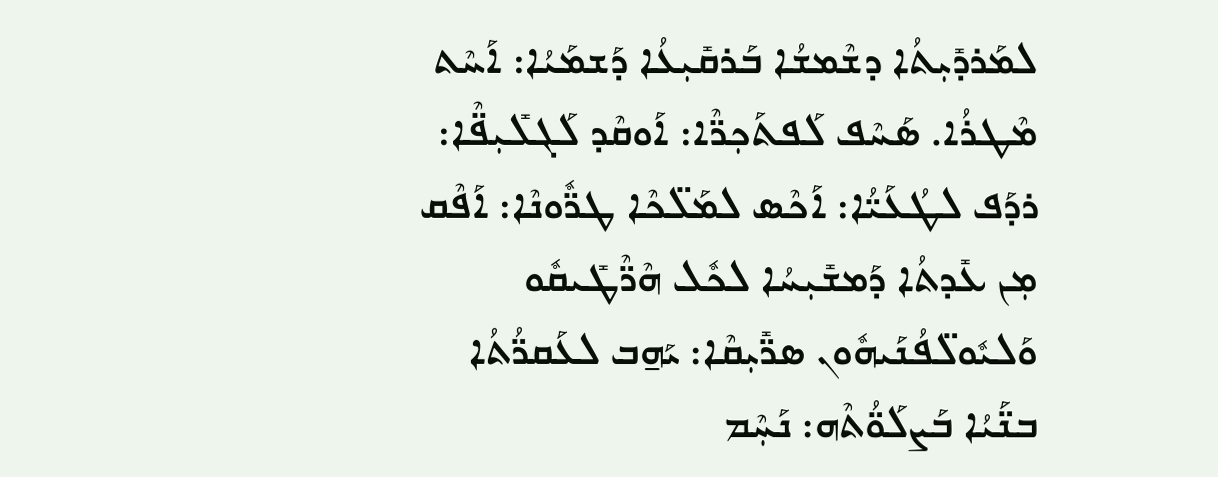ܠܡܰܪܕܺܝܼܬܳܐ ܕܫܶܡܫܳܐ ܒܰܪܩܺܝܼܥܳܐ ܕܰܫܡܰܝܳܐ: ܐܰܚܶܬ ܡܶܛܪܳܐ. ܣܰܚܶܦ ܠܰܦܬܰܟܼܪ̈ܶܐ: ܐܰܘܩܶܕ ܠܰܓܠܺܝܼܦ̈ܶܐ: ܪܕܰܦ ܠܛܳܥܰܝ̈ܳܐ: ܐܰܟܶܣ ܠܡܰܠ̈ܟܶܐ ܛܪ̈ܽܘܢܶܐ: ܐܰܦܶܩ ܡܼܢ ܥܺܕܬܳܐ ܕܰܡܫܺܝܼܚܳܐ ܠܟܽܠ ܗܶܪ̈ܶܛܺܝܩܽܘ ܘܰܠܝܽܘܠ̈ܦܳܢܰܝܗܽܘܢ ܣܪ̈ܺܝܼܩܶܐ: ܝܰܗ̱ܒ ܠܥܰܩܪ̈ܳܬܳܐ ܒܢ̈ܰܝܳܐ ܒܰܨܠܰܘ̈ܳܬܶܗ: ܢܰܚܼܶܡ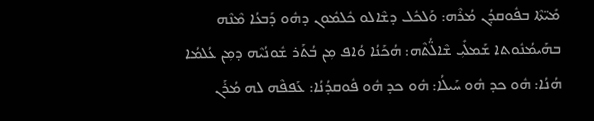ܡܺܝ̈ܬܶܐ ܒܦܽܘܩܕܳܢ ܡܳܪܶܗ: ܘܰܠܟܽܠ ܕܫܶܐܠܘ ܟܽܠܡܽܘܢ ܕܗܽܘ ܕܰܒܥܳܐ ܡܶܢܶܗ ܒܗܰܝܡܳܢܽܘܬܐ ܫܰܡܠܺܝܼ ܫܶܐܠ̈ܳܬܶܗ: ܗܳܟܰܢܳܐ ܘܳܐܦ ܡܼܢ ܒܳܬܰܪ ܫܽܘܢܳܝܶܗ ܕܡܼܢ ܥܳܠܡܳܐ ܗܳܢܳܐ: ܗܽܘ ܟܕ ܗܽܘ ܚܰܝܠܳܐ: ܗܽܘ ܟܕ ܗܽܘ ܦܽܘܩܕܳܢܳܐ: ܥܰܦܦܶܗ ܠܗ ܡܳܪܰܢ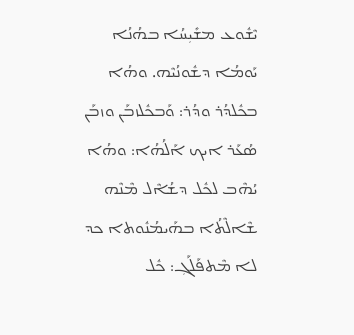ܝܶܫܽܘܥ ܡܫܺܝܼܚܳܐ ܒܗܳܢܳܐ ܝܰܘܡܳܐ ܕܫܽܘܢܳܝܶܗ. ܘܗܳܐ ܒܟܽܠܕܳܪ ܘܕܳܪ: ܘܰܒܟܽܠܙܒܰܢ ܘܙܒܰܢ ܣܳܥܰܪ ܐܝܟ ܐܰܠܳܗܳܐ: ܘܗܳܐ ܝܳܗܶܒ ܠܟܽܠ ܕܫܳܐܶܠ ܡܶܢܶܗ ܫܶܐܠܶܬܳܐ ܒܗܰܝܡܳܢܽܘܬܐ ܟܕ ܠܐ ܡܶܬܦܰܠܰܓܼ: ܟܽܠ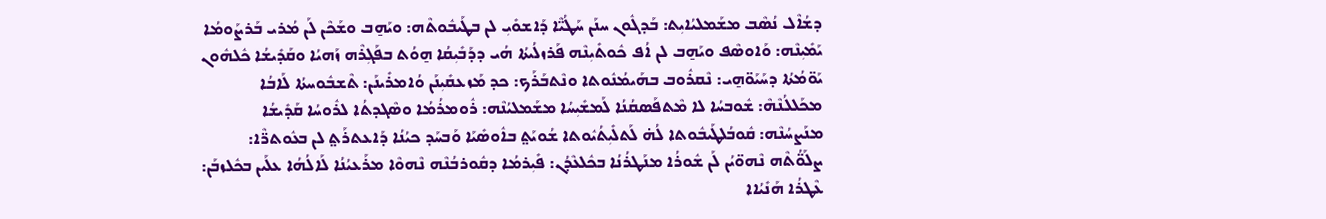ܕܫܳܐܶܠ ܢܳܣܶܒ ܡܫܰܡܠܝܳܐܝܼܬ: ܒܰܕܓܽܘܢ ܚܢܰܢ ܚܰܛܳܝ̈ܶܐ ܕܰܐܫܘܺܝܼ ܠܢ ܒܛܰܝܒܽܘܬܶܗ: ܘܝܰܗ̱ܒ ܘܫܰܟܶܢ ܠܰܢ ܡܳܪܝ ܒܰܪܨܰܘܡܳܐ ܝܰܡܺܝܼܢܶܗ: ܘܰܐܘܣܶܦ ܘܝܰܗ̱ܒ ܠܢ ܐܳܦ ܟܽܘܬܺܝܼܢܶܗ ܦܰܪܙܠܳܝܬܳܐ ܗܳܝ ܕܕܰܒܺܝܼܩܳܐ ܗ̱ܘܳܬ ܒܦܰܓܼܪܶܗ ܙܰܗܝܳܐ ܘܩܰܕܺܝܫܳܐ ܟܽܠܗܽܘܢ ܝܰܘ̈ܡܳܬܳܐ ܕܚܰܝܰܘ̈ܗ̱ܝ: ܢܶܩܪܽܘܒ ܒܗܰܝܡܳܢܽܘܬܐ ܘܢܶܬܒܰܪܰܟ: ܟܕ ܡܰܙܥܩܺܝܼܢܰܢ ܘܳܐܡܪܺܝܢܰܢ: ܬܶܫܒܽܘܚܬܳܐ ܠܰܐܒܳܐ ܡܟܰܠܠܳܢܶܗܶ: ܫܽܘܒܚܳܐ ܠܐ ܡܶܬܦܰܣܩܳܢܳܐ ܠܰܡܫܺܝܼܚܳܐ ܡܫܰܡܠܝܳܢܶܗ: ܪܽܘܡܪܳܡܳܐ ܘܣܶܓܕܬܳܐ ܠܪܽܘܚܳܐ ܩܰܕܺܝܫܳܐ ܡܢܰܨܚܳܢܶܗ: ܩܽܘܒܳܠܛܰܝܒܽܘܬܐ ܠܳܗ̇ ܠܰܬܠܺܝܼܬܳܝܽܘܬܐ ܫܳܘܝܰܬ݀ ܒܐܽܘܣܺܝܰܐ ܘܰܒܚܰܕ ܟܝܳܢܳܐ ܕܰܐܥܬܪܰܬ݀ ܠܢ ܒܥܽܘܬܪ̈ܶܐ: ܨܠܰܘ̈ܳܬܶܗ ܢܶܗܘ̈ܝܳܢ ܠܰܢ ܫܽܘܪܳܐ ܡܢܰܛܪܳܢܳܐ ܒܟܽܠܥܶܕܳܢ: ܦܺܝܼܪܡܳܐ ܕܩܽܘܪܒܳܢܶܗ ܢܶܗܘܶܐ ܡܪܰܥܝܳܢܳܐ ܠܰܐܠܳܗܳܐ ܥܠܰܝܢ ܒܟܽܠܙܒܰܢ: ܥܶܛܪܳܐ ܗܰܢܺܝܳܐܐ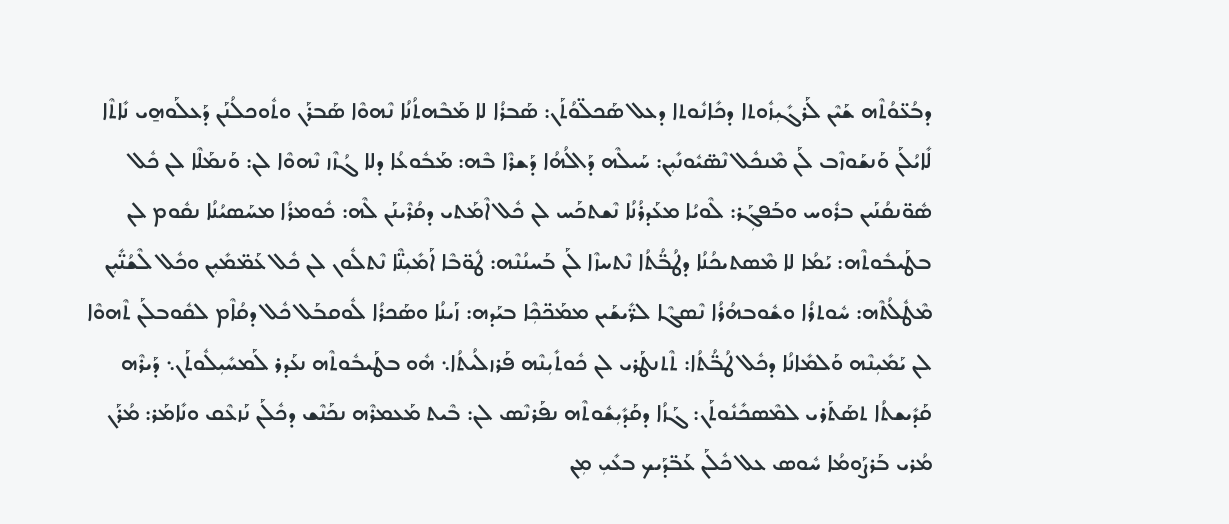ܕܒܳܥ̈ܘܳܬܶܗ ܫܰܝܶܢ ܠܰܪܓܺܝܼܙܽܘܬܐ ܕܟܺܐܢܽܘܬܐ ܕܥܠ ܣܰܟܠ̈ܘܳܬܰܢ: ܣܰܒܪܳܐ ܠܐ ܡܰܒܶܗܬܳܢܳܐ ܢܶܗܘܶܐ ܣܰܒܪܰܢ ܘܬܽܘܟܠܳܢܰܢ ܕܰܥܠܰܘܗ̱ܝ ܢܺܐܬܶܐ ܠܺܐܝܳܠܰܢ ܘܰܢܫܰܘܙܶܒ ܠܰܢ ܡܶܢܟܽܠ ܢܶܣ̈ܝܽܘܢܺܝܼܢ: ܚܰܝܠܶܗ ܕܰܐܠܳܗܳܐ ܕܰܫܪܶܐ ܒܶܗ: ܡܰܒܽܘܥܳܐ ܕܠܐ ܓܳܙܶܙ ܢܶܗܘܶܐ ܠܢ: ܘܰܢܡܰܠܶܐ ܠܢ ܟܽܠ ܣܽܘ̈ܢܩܳܢܰܝܢ ܒܪܽܘܚ ܘܒܰܦܓܼܰܪ: ܠܶܘܝܳܐ ܡܥܰܕܪܳܢܳܐ ܢܶܫܬܟܰܚ ܠܢ ܟܽܠ ܐܶܡܰܬܝ ܕܩܳܪܶܝܢܰܢ ܠܶܗ: ܟܽܘܡܪܳܐ ܡܚܰܣܝܳܢܳܐ ܢܩܽܘܡ ܠܢ ܒܛܰܝܒܽܘܬܶܗ: ܝܰܡܳܐ ܠܐ ܡܶܣܬܝܟܳܢܳܐ ܕܛܳܒ̈ܳܬܳܐ ܢܶܬܚܙܶܐ ܠܰܢ ܒܰܚܢܳܢܶܗ: ܛܽܘ̈ܒܶܐ ܐܰܡܺܝܼܢ̈ܶܐ ܢܶܬܠܽܘܢ ܠܢ ܟܽܠ ܥܰܡ̈ܡܺܝܼܢ ܘܟܽܠ ܠܶܫܳܢ̈ܺܝܼܢ ܡܶܛܽܠܳܬܶܗ: ܚܽܘܬܪܳܐ ܘܫܽܘܒܗܳܪܳܐ ܢܶܣܓܶܐ ܠܪ̈ܺܝܫܰܝܢ ܡܡܰܟ̈ܟܼܶܐ ܒܝܰܕܗ: ܙܰܝܢܳܐ ܘܣܰܟܪܳܐ ܠܽܘܩܒܰܠ ܟܽܠ ܕܩܳܐܶܡ ܠܩܽܘܒܠܰܢ ܬܶܗܘܶܐ ܠܢ ܝܰܡܺܝܼܢܶܗ ܘܰܠܡܺܐܢܳܐ ܕܟܽܠ ܛܳܒ̈ܳܬܳܐ: ܬܶܬܢܛܰܪܝ ܠܢ ܟܽܘܬܺܝܼܢܶܗ ܦܰܪܙܠܳܝܬܳܐ܆ ܗܽܘ ܒܛܰܝܒܽܘܬܶܗ ܢܥܰܕܪ ܠܰܡܚܺܝܼܠܽܘܬܰܢ܆ ܕܰܝܪܶܗ ܩܰܕܺܝܫܬܳܐ ܬܣܰܬܰܪܝ ܠܡܶܣܟܺܢܽܘܬܰܢ: ܓܰܙܳܐ ܕܩܰܕܺܝܼܫܽܘܬܶܗ ܢܦܰܪܢܶܣ ܠܢ: ܒܶܝܬ ܡܰܥܡܪܶܗ ܢܟܰܢܶܫ ܕܟܽܠܰܢ ܢܰܙܥܶܩ ܘܢܺܐܡܰܪ: ܡܳܪܰܢ ܡܳܪܝ ܒܰܪܨܰܘܡܳܐ ܚܽܘܣ ܥܠ ܟܽܠܰܢ ܥܰܒ̈ܕܰܝܟ ܒܥܺܝܼ ܡܼܢ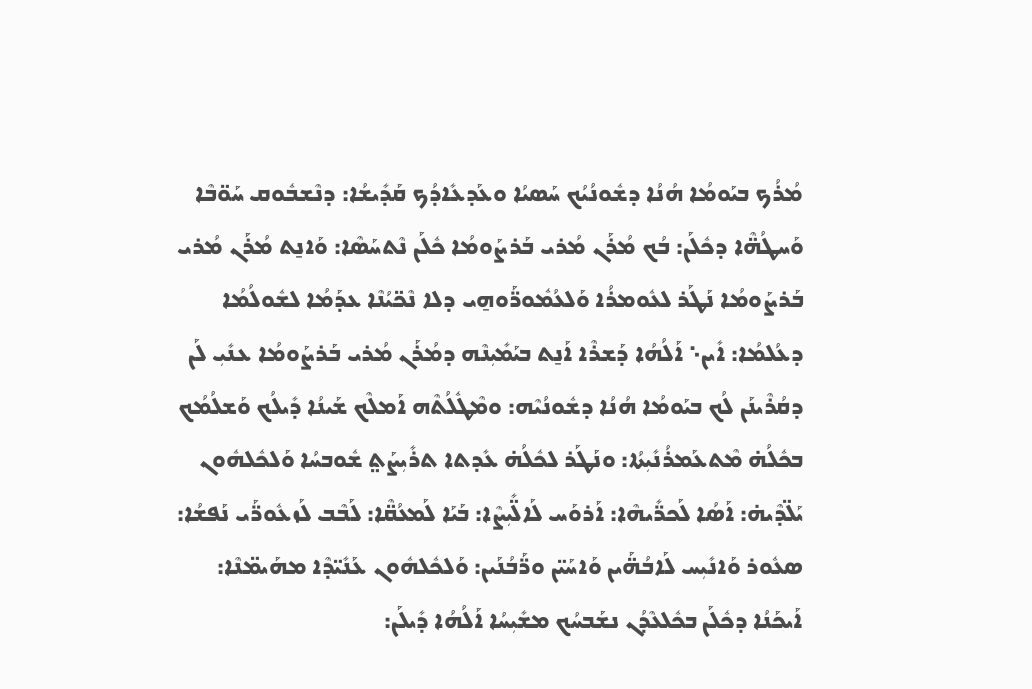ܡܳܪܳܟ ܒܝܰܘܡܳܐ ܗܳܢܳܐ ܕܫܽܘܢܳܝܳܟ ܚܰܣܝܳܐ ܘܥܰܕܥܺܐܕܳܟ ܩܰܕܺܝܫܳܐ: ܕܢܶܫܒܽܘܩ ܚܰܘ̈ܒܶܐ ܘܰܚܛܳܗ̈ܶܐ ܕܟܽܠܰܢ: ܒܳܟ ܡܳܪܰܢ ܡܳܪܝ ܒܰܪܨܰܘܡܳܐ ܟܽܠܰܢ ܢܶܬܚܰܣܶܐ: ܘܰܐܢ̱ܬ ܡܳܪܰܢ ܡܳܪܝ ܒܰܪܨܰܘܡܳܐ ܢܰܛܰܪ ܠܥܽܘܡܪܳܐ ܘܰܠܥܳܡܽܘܪ̈ܰܘܗ̱ܝ ܕܠܐ ܢܶܟ̈ܝܳܢܶܐ ܥܕܰܡܳܐ ܠܫܽܘܠܳܡܳܐ ܕܥܳܠܡܳܐ: ܐܺܝܢ܈ ܐܰܠܳܗܳܐ ܕܰܫܪܶܐ ܐܰܢ̱ܬ ܒܝܰܡܺܝܼܢܶܗ ܕܡܳܪܰܢ ܡܳܪܝ ܒܰܪܨܰܘܡܳܐ ܥܢܺܝܼ ܠܰܢ ܕܩܳܪܶܝܢܰܢ ܠܳܟ ܒܝܰܘܡܳܐ ܗܳܢܳܐ ܕܫܽܘܢܳܝܶܗ: ܘܡܶܛܽܠܳܬܶܗ ܐܰܡܠܶܟ ܫܰܝܢܳܐ ܕܺܝܠܳܟ ܘܰܫܠܳܡܳܟ ܒܟܽܠܳܗ̇ ܡܶܬܥܰܡܪܳܢܺܝܼܬܳܐ: ܘܢܰܛܰܪ ܠܟܽܠܳܗ̇ ܥܺܕܬܐ ܬܪܺܝܼܨܰܬ݀ ܫܽܘܒܚܳܐ ܘܰܠܟܽܠܗܽܘܢ ܝܰܠ̈ܕܶܝܗ̇: ܐܰܣܳܐ ܠܰܟܪ̈ܺܝܗܶܐ: ܐܰܪܘܰܚ ܠܰܐܠ̈ܺܝܼܨܶܐ: ܒܰܝܰܐ ܠܰܡܥܳܩ̈ܶܐ: ܠܰܒܶܒ ܠܰܙܥܽܘܪ̈ܰܝ ܢܰܦܫܳܐ: ܣܥܽܘܪ ܘܰܐܢܺܝܼܚ ܠܰܐܒܳܗ̈ܰܝܢ ܘܰܐܚܰܝ̈ܢ ܘܪ̈ܰܒܳܢܰܝܢ: ܘܰܠܟܽܠܗܽܘܢ ܥܰܢܺܝ̈ܕܶܐ ܡܗܰܝܡ̈ܢܶܐ: ܐܰܝܟܰܢܳܐ ܕܟܽܠܰܢ ܒܟܽܠܥܶܕܳܢ ܢܫܰܒܚܳܟ ܡܫܺܝܼܚܳܐ ܐܰܠܳܗܳܐ ܕܺܝܠܰܢ: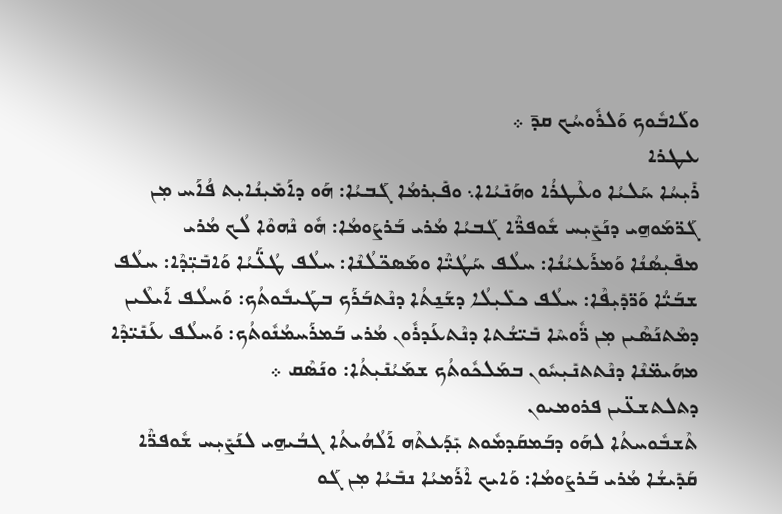ܘܠܰܐܒܽܘܟ ܘܰܠܪܽܘܚܳܟ ܩܕ̄ ܀
ܥܛܪܐ
ܪܺܝܼܚܳܐ ܚܰܠܝܳܐ ܘܥܶܛܪܳܐ ܘܗܰܢܺܝܳܐܐ܆ ܘܦܺܝܼܪܡܳܐ ܓܰܒܝܳܐ: ܗܰܘ ܕܐܰܡܺܝܼܢܳܐܝܼܬ ܦܳܐܰܚ ܡܼܢ ܓܰܪ̈ܡܰܘܗ̱ܝ ܕܢܰܨܺܝܼܚ ܫܽܘܦܪ̈ܶܐ ܓܰܒܝܳܐ ܡܳܪܝ ܒܰܪܨܰܘܡܳܐ: ܗܽܘ ܢܶܗܘܶܐ ܠܳܟ ܡܳܪܝ ܡܦܺܝܼܣܳܢܳܐ ܘܰܡܪܰܥܝܳܢܳܐ: ܚܠܳܦ ܚܰܛܳܝ̈ܶܐ ܘܡܰܣܟ̈ܠܳܢܶܐ: ܚܠܳܦ ܛܳܥ̈ܰܝܳܐ ܘܰܐܒܺܝܼ̈ܕܶܐ: ܚܠܳܦ ܫܒܰܝ̈ܳܐ ܘܰܪ̈ܕܺܝܼܦܶܐ: ܚܠܳܦ ܟܠܺܝܼܠܳܐ ܕܫܰܢ̱ܬܳܐ ܕܢܶܬܒܰܪܰܟ ܒܛܰܝܒܽܘܬܳܟ: ܘܰܚܠܳܦ ܐܰܝܠܶܝܢ ܕܡܶܬܢܰܣܶܝܢ ܡܼܢ ܪ̈ܽܘܚܶܐ ܒܺܝ̈ܫܳܬܐ ܕܢܶܬܥܰܕܪܽܘܢ ܡܳܪܝ ܒܰܡܪܰܚܡܳܢܽܘܬܳܟ: ܘܰܚܠܳܦ ܥܰܢܺܝ̈ܕܶܐ ܡܗܰܝܡ̈ܢܶܐ ܕܢܶܬܬܢܺܝܼܚܽܘܢ ܒܡܰܠܟܽܘܬܳܟ ܫܡܰܝܳܢܺܝܼܬܳܐ: ܘܢܰܣܶܩ ܀
ܕܬܠܬܫܥ̈ܝܢ ܦܪܘܡܝܘܢ
ܬܶܫܒܽܘܚܬܳܐ ܠܗܰܘ ܕܒܰܡܩܰܕܡܽܘܬ ܝܼܺܕܰܥܬܶܗ ܐܰܠܳܗܳܝܬܳܐ ܓܒܳܝܗ̱ܝ ܠܢܰܨܺܝܼܚ ܫܽܘܦܪ̈ܶܐ ܩܰܕܺܝܫܳܐ ܡܳܪܝ ܒܰܪܨܰܘܡܳܐ: ܘܰܐܝܟ ܐܶܪܰܡܝܳܐ ܢܒܺܝܳܐ ܡܼܢ ܓܰܘ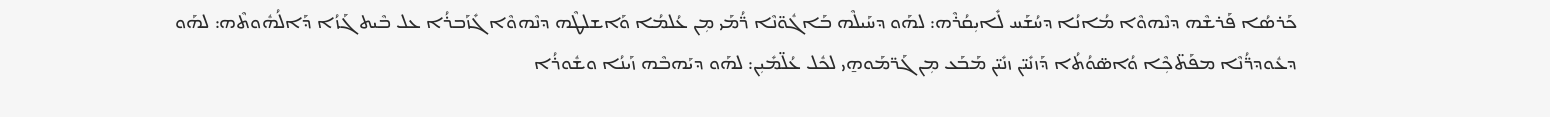ܟܰܪܣܳܐ ܦܰܪܫܶܗ ܕܢܶܗܘܶܐ ܡܳܐܢܳܐ ܕܚܳܫܰܚ ܠܺܐܝܼܩܳܪܶܗ: ܠܗܰܘ ܕܚܰܝܠܶܗ ܒܰܐܓܽܘ̈ܢܶܐ ܪ̈ܳܡܰܝ ܡܼܢ ܥܳܠܡܳܐ ܘܰܐܫܠܛܶܗ ܕܢܶܗܘܶܐ ܓܺܙܰܒܪܳܐ ܥܠ ܒܶܝܬ ܓܰܙܳܐ ܕܰܐܠܳܗܽܘܬܶܗ: ܠܗܰܘ ܕܥܽܘܕܪ̈ܳܢܶܐ ܡܦܰܬ̈ܟܼܶܐ ܘܳܐܣ̈ܘܳܬܳܐ ܕܰܙܢܺܝ̈ܢ ܙܢܺܝ̈ܢ ܡܰܒܰܥ ܡܼܢ ܓܰܪ̈ܡܰܘܗ̱ܝ ܠܟܽܠ ܥܳܠ̈ܡܺܝܼܢ: ܠܗܰܘ ܕܝܰܗܒܶܗ ܙܰܝܢܳܐ ܘܫܽܘܪܳܐ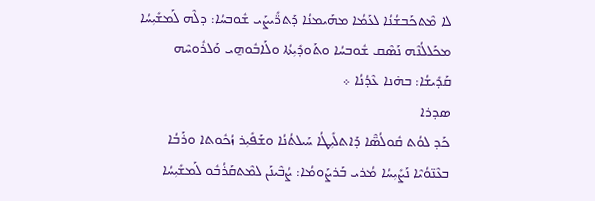ܠܐ ܡܶܬܟܰܒܫܳܢܳܐ ܠܥܰܡܳܐ ܡܗܰܝܡܢܳܐ ܕܰܬܪ̈ܺܝܨܰܝ ܫܽܘܒܚܳܐ: ܕܠܶܗ ܠܰܡܫܺܝܼܚܳܐ ܡܟܰܠܠܳܢܶܗ ܢܰܣܶܩ ܫܽܘܒܚܳܐ ܘܬܰܘܕܺܝܼܬܳܐ ܘܠܰܐܒܽܘܗ̱ܝ ܘܰܠܪܽܘܚܶܗ ܩܰܕܺܝܫܳܐ: ܒܗ̇ܢܐ ܥܶܕܳܢܳܐ ܀
ܣܕܪܐ
ܟܰܕ ܠܘܳܬ ܩܽܘܠܳܣ̈ܶܐ ܕܰܐܬܠܺܝܼܛܳܐ ܚܰܝܠܬܳܢܳܐ ܘܫܰܦܺܝܼܪ ܙܳܟܽܘܬܐ ܘܪܰܒܳܐ ܒܥܶܢ̈ܘܳܝܶܐ ܢܰܨܺܝܼܚܳܐ ܡܳܪܝ ܒܰܪܨܰܘܡܳܐ: ܨܳܒܶܝܢܰܢ ܠܡܶܬܩܰܪܳܒܽܘ ܠܰܡܫܺܝܼܚܳܐ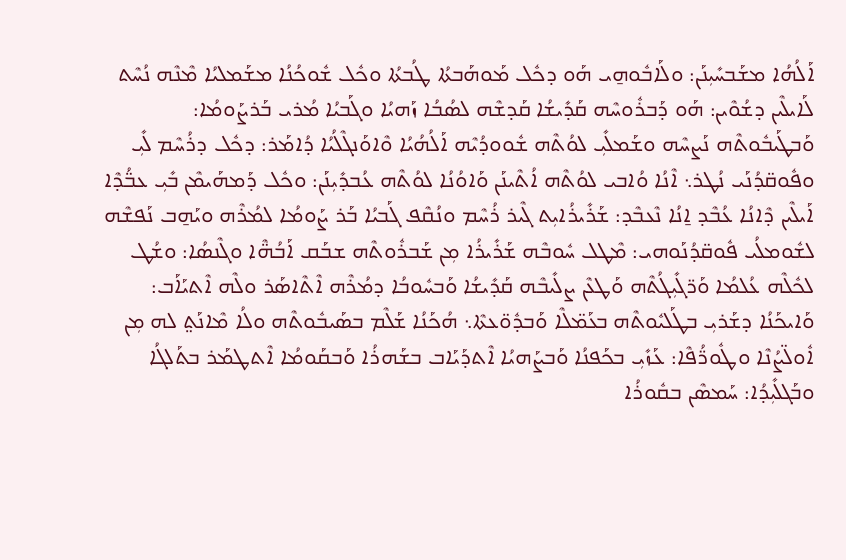ܐܰܠܳܗܳܐ ܡܫܰܒܚܺܝܼܢܰܢ: ܘܠܰܐܒܽܘܗ̱ܝ ܗܰܘ ܕܟܽܠ ܡܰܘܗܰܒܬܳܐ ܛܳܒܬܳܐ ܘܟܽܠ ܫܽܘܟܳܢܳܐ ܡܫܰܡܠܝܳܐ ܡܶܢܶܗ ܢܳܚܶܬ ܠܰܐܝܠܶܝܢ ܕܫܳܘܶܝܢ: ܗܰܘ ܕܰܒܪܽܘܚܶܗ ܩܰܕܺܝܫܳܐ ܩܰܕܫܶܗ ܠܣܳܒܳܐ ܙܰܗܝܳܐ ܘܓܰܒܝܳܐ ܡܳܪܝ ܒܰܪܨܰܘܡܳܐ: ܘܰܒܛܰܝܒܽܘܬܶܗ ܢܰܨܚܶܗ ܘܫܰܡܠܺܝܼ ܠܘܳܬܶܗ ܫܽܘܘܕܳܝܶܗ ܐܰܠܳܗܳܝܳܐ ܘܶܐܘܰܢܓܶܠܳܝܳܐ ܕܳܐܡܰܪ: ܕܟܽܠ ܕܪܳܚܶܡ ܠܺܝܼ ܘܦܽܘܩ̈ܕܳܢܰܝ ܢܳܛܪ܆ ܐܶܢܳܐ ܘܳܐܒܝ ܠܘܳܬܶܗ ܐܳܬܶܝܢܰܢ ܘܰܐܘܳܢܳܐ ܠܘܳܬܶܗ ܥܳܒܕܺܝܼܢܰܢ: ܘܟܽܠ ܕܰܡܗܰܝܡܶܢ ܒܺܝܼ ܥܒ̈ܳܕܶܐ ܐܰܝܠܶܝܢ ܕܶܐܢܳܐ ܥܳܒܶܕ ܐ̱ܢܳܐ ܢܶܥܒܶܕ: ܫܰܪܺܝܪܳܐܝܼܬ ܓܶܝܪ ܪܳܚܶܡ ܘܢܳܩܶܦ ܓܰܒܝܳܐ ܒܰܪ ܨܰܘܡܳܐ ܠܡܳܪܶܗ ܘܝܰܗ̱ܒ ܢܰܦܫܶܗ ܠܫܽܘܡܠܳܝ ܦܽܘܩ̈ܕܳܢܰܘܗܝ: ܡܶܛܠ ܚܽܘܒܶܗ ܫܰܪܺܝܪܳܐ ܡܼܢ ܫܰܒܪܽܘܬܶܗ ܫܒܰܩ ܐܰܒܳܗ̈ܶܐ ܘܓܶܢܣܳܐ: ܘܫܳܛ ܠܟܽܠܶܗ ܥܳܠܡܳܐ ܘܰܪ̈ܓܺܝܼܓܳܬܶܗ ܘܰܛܥܶܢ ܨܠܺܝܒܶܗ ܩܰܕܺܝܫܳܐ ܘܰܒܚܽܘܒܳܐ ܕܡܳܪܶܗ ܐܶܬܶܐܣܰܪ ܘܠܶܗ ܐܶܬܝܰܐܰܒ: ܘܰܐܝܟܰܢܳܐ ܕܫܰܪܝܼ ܒܛܰܠܝܽܘܬܶܗ ܒܥܰܡ̈ܠܶܐ ܘܰܒܕܽܘ̈ܥܬܶܐ܆ ܗܳܟܰܢܳܐ ܫܰܠܶܡ ܒܣܰܝܒܽܘܬܶܗ ܘܠܳܐ ܡܶܐܢܰܬ݀ ܠܗ ܡܼܢ ܐܽܘܠ̈ܨܳܢܶܐ ܘܛܽܘܪ̈ܳܦܶܐ: ܥܰܙܺܝܼ ܒܟܰܦܢܳܐ ܘܰܒܨܰܗܝܳܐ ܐܶܬܕܰܝܰܐܒ ܒܫܰܗܪܳܐ ܘܰܒܩܰܘܡܳܐ ܐܶܬܛܡܰܪ ܒܬܰܠܓܳܐ ܘܒܰܓܠܺܝܼܕܳܐ: ܚܰܡܣܶܢ ܒܩܽܘܪܳܐ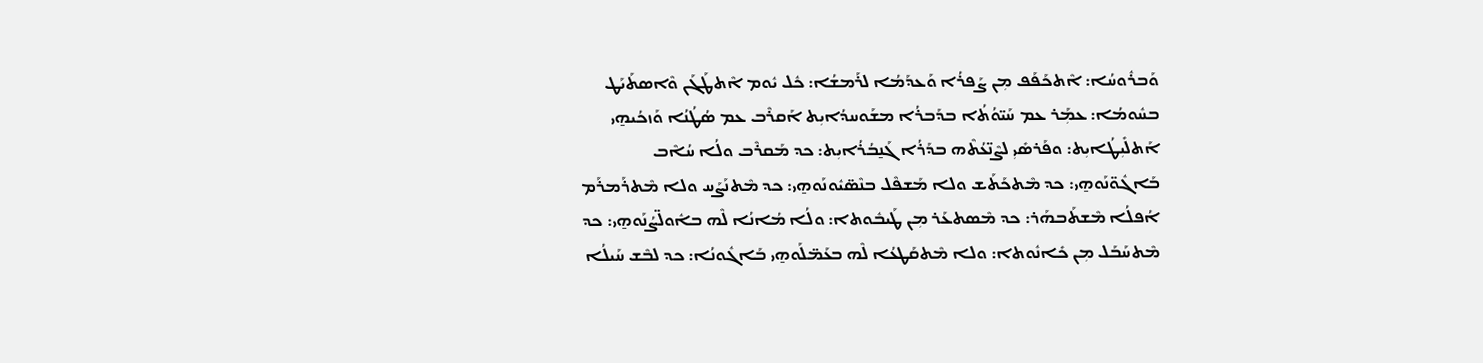ܘܰܒܪܽܘܚܳܐ: ܐܶܬܟܰܦܰܦ ܡܼܢ ܨܰܦܪܳܐ ܘܰܥܕܰܡܳܐ ܠܪܰܡܫܳܐ: ܟܽܠ ܝܽܘܡ ܐܶܬܛܰܓܰܢ ܘܶܐܣܬܰܝܰܛ ܒܚܽܘܡܳܐ: ܥܡܼܰܪ ܥܡ ܚܰܝ̈ܘܳܬܳܐ ܒܕܰܒܪܳܐ ܡܫܰܘܚܕܳܐܝܼܬ ܐܰܩܪܶܒ ܥܡ ܣܳܛܳܢܳܐ ܘܰܙܟܳܝܗ̱ܝ ܐܰܬܠܺܝܼܛܳܐܝܼܬ: ܘܦܰܪܣܺܝܼ ܠܨܶܢ̈ܥܳܬܶܗ ܒܕܰܪܳܐ ܓܰܢ̱ܒܳܪܳܐܝܼܬ: ܟܕ ܡܰܩܪܶܒ ܘܠܳܐ ܚܳܐܶܒ ܒܰܐܓܽܘ̈ܢܰܘܗ̱ܝ: ܟܕ ܡܶܬܟܰܬܰܫ ܘܠܐ ܡܰܫܦܶܠ ܒܢܶܣ̈ܝܽܘܢܰܘܗ̱ܝ: ܟܕ ܡܶܬܢܰܨܰܚ ܘܠܐ ܡܶܬܪܰܡܪܰܡ ܐܳܦܠܳܐ ܡܶܫܬܰܒܗܰܪ: ܟܕ ܡܶܣܬܥܰܪ ܡܼܢ ܛܰܝܒܽܘܬܐ: ܘܠܳܐ ܡܳܐܢܳܐ ܠܶܗ ܒܐܽܘܠ̈ܨܳܢܰܘܗ̱ܝ: ܟܕ ܡܶܬܚܰܒܰܠ ܡܼܢ ܟܺܐܢܽܘܬܐ: ܘܠܐ ܡܶܬܩܰܛܥܳܐ ܠܶܗ ܒܥܰܡ̈ܠܰܘܗ̱ܝ ܒܰܐܓܽܘܢܳܐ: ܟܕ ܠܒܶܫ ܚܰܝܠܳܐ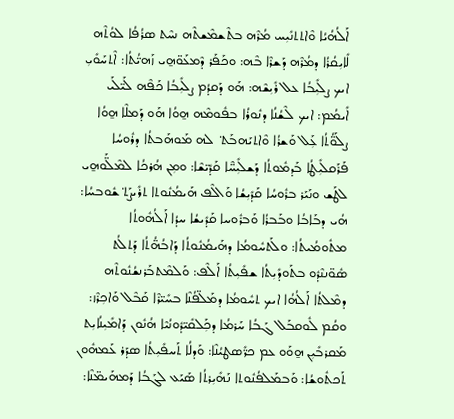ܐܰܠܳܗܳܝܳܐ ܘܶܐܬܬܢܺܝܼܚ ܡܳܪܶܗ ܒܬܶܫܡܶܫܬܶܗ ܢܚܶܬ ܣܪܳܦܳܐ ܠܘܳܬܶܗ ܠܺܐܝܼܩܳܪܳܐ ܕܡܳܪܶܗ ܕܰܫܪܶܐ ܒܶܗ: ܘܟܰܦܰܪ ܕܶܡܥܰܘ̈ܗ̱ܝ ܙܰܗܝ̈ܳܬܳܐ: ܐܶܬܚܰܘܺܝܼ ܐܝܟ ܨܠܺܝܼܒܳܐ ܥܠ ܪܺܝܼܫܶܗ: ܗܰܘ ܕܰܩܕܳܡ ܨܠܺܝܼܒܳܐ ܟܰܦܶܗ ܠܰܝ̈ܠܰܝ ܐܺܝܡܳܡ: ܐܝܟ ܠܶܫܳܢܳܐ ܕܢܽܘܪܳܐ ܒܦܽܘܡܶܗ ܗ̱ܘܳܐ ܗܰܘ ܕܰܡܠܶܐ ܗ̱ܘܳܐ ܨܠܰܘ̈ܳܬܳܐ ܥܼܰܠ ܘܰܫܪܳܐ ܘܶܐܬܝܰܗܒܰܬ݀  ܠܗ ܡܰܘܗܰܒܬܳܐ ܕܪܽܘܚܳܐ ܦܰܪܰܩܠܺܝܼܛܳܐ ܒܰܕܡܽܘܬܳܐ ܕܰܫܠܺܝܼܚ̈ܶܐ ܩܰܕܺܝ̈ܫܶܐ: ܘܡܼܢ ܗܳܪܟܳܐ ܠܡܶܠ̈ܰܘܗ̱ܝ ܠܛܰܫ ܘܢܰܝܰܪ ܒܪܽܘܚܳܐ ܩܰܕܺܝܼܫܳܐ ܘܰܐܠܶܦ ܗܰܝܡܳܢܽܘܬܐ ܬܪܺܝܨܰܬ݀ ܫܽܘܒܚܳܐ: ܗܳܝ ܕܒܰܐܒܳܐ ܘܒܰܒܪܳܐ ܘܰܒܪܽܘܚܐ ܩܰܕܺܝܫܳܐ ܚܕܳܐ ܐܰܠܳܗܽܘܬܳܐ ܡܬܽܘܡܳܝܬܳܐ: ܘܠܰܬܚܽܘܡܳܐ ܕܗܰܝܡܳܢܽܘܬܳܐ ܕܰܐܒܳܗ̈ܳܬܳܐ ܕܰܬܠܳܬ ܣܽܘ̈ܢܢܶܕܽܘ ܒܬܰܘܕܺܝܼܬܳܐ ܫܦܺܝܼܬܳܐ ܐܰܠܶܦ: ܘܰܠܡܶܬܒܰܪܢܫܳܢܽܘܬܶܗ ܕܡܶܠܬܳܐ ܐܰܠܳܗܳܐ ܐܝܟ ܬܚܽܘܡܳܐ ܕܡܰܠ̈ܦܳܢܶܐ ܒܚܺܝ̈ܪܶܐ ܩܰܒܶܠ ܘܰܐܟܼܪܶܙ: ܘܩܳܡ ܠܽܘܩܒܰܠ ܓܰܒܳܐ ܚܰܪܡܳܐ ܕܟܼܰܠܩܺܝ̈ܕܽܘܢܳܝܶܐ ܗܳܢܽܘܢ ܕܰܐܡܺܝܼܢܳܐܝܼܬ ܡܰܩܪܒܺܝܼܢ ܗ̱ܘܰܘ ܥܡ ܟܪ̈ܺܣܛܝܳܢܶܐ: ܘܰܕܠܳܐ ܬܰܚܦܺܝܼܬܳܐ ܣܕܰܪ ܥܰܡܗܽܘܢ ܬܰܟܬܽܘܫܳܐ: ܘܰܒܡܰܠܦܳܢܽܘܬܐ ܢܰܗܺܝܼܪܬܳܐ ܣܰܝܰܥ ܠܓܰܒܳܐ ܕܰܡܗܰܝܡ̈ܢܶܐ: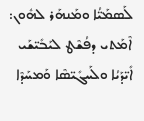ܠܰܣܡܰܝ̈ܳܐ ܘܡܰܢܗܰܪ ܠܗܽܘܢ: ܐܶܡܰܬܝ ܕܦܳܫܶܛ ܠܝܰܒܺܝ̈ܫܰܝ ܐܺܝ̈ܕܰܝܳܐ ܘܠܰܚܓܺܝ̈ܣܶܐ ܘܰܡܚܰܕܶܐ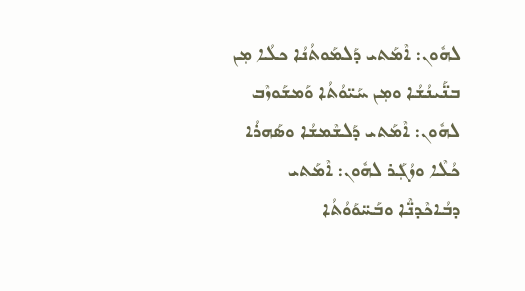ܠܗܽܘܢ: ܐܶܡܰܬܝ ܕܰܠܡܰܘܬܳܢܳܐ ܟܠܳܐ ܡܼܢ ܒܢ̈ܰܝܢܳܫܳܐ ܘܡܼܢ ܚܰܝ̈ܘܳܬܳܐ ܘܰܡܫܰܘܙܶܒ ܠܗܽܘܢ: ܐܶܡܰܬܝ ܕܰܠܫܶܡܫܳܐ ܘܣܰܗܪܳܐ ܟܳܠܶܐ ܘܙܳܓܼܰܪ ܠܗܽܘܢ: ܐܶܡܰܬܝ ܕܒܳܐܟܶܕܢ̈ܶܐ ܘܒܰܚ̈ܘܰܘܳܬܳܐ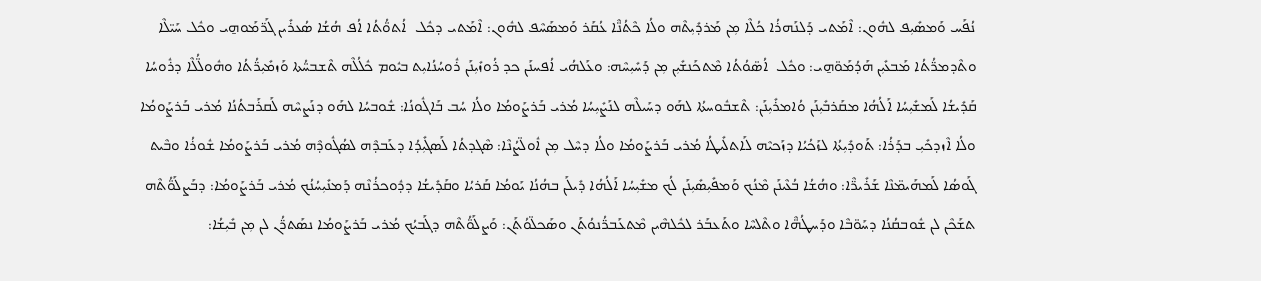ܢܳܦܰܚ ܘܰܡܣܺܝܼܦ ܠܗܽܘܢ: ܐܶܡܰܬܝ ܕܰܠܢܰܗܪܳܐ ܟܳܠܶܐ ܡܼܢ ܡܰܪܕܺܝܼܬܶܗ ܘܠܳܐ ܟܶܬܳܢ̈ܶܐ ܥܳܩܰܪ ܘܰܡܣܰܚܶܦ ܠܗܽܘܢ: ܐܶܡܰܬܝ ܕܟܽܠ  ܐܳܬܘ̈ܳܬܳܐ ܐܳܦ ܗܳܫܳܐ ܣܳܥܪܺܝܢ ܓܰܪ̈ܡܰܘܗ̱ܝ ܘܟܽܠ ܚܰܝ̈ܠܶܐ ܘܬܶܕܡܪ̈ܳܬܳܐ ܡܰܒܥܺܝܼܢ ܗܰܕܳܡܰܘ̈ܗ̱ܝ: ܘܟܽܠ  ܐܳܣ̈ܘܳܬܳܐ ܡܶܬܟܰܢܫܺܝܼܢ ܡܼܢ ܕܰܚܺܝܼܚܶܗ: ܘܥܰܠܗܳܝ ܐܳܦܚܢܰܢ ܟܕ ܪܳܘܙܺܝܼܢܰܢ ܪܽܘܚܳܢܳܐܝܼܬ ܒܝܽܘܡ ܟܽܠܳܠܶܗ ܬܶܫܒܚ̈ܳܬܐ ܘܰܙܡܺܝܼܪ̈ܳܬܳܐ ܘܗܽܘܠ̈ܳܠܶܐ ܕܪܽܘܚܳܐ ܩܰܕܺܝܫܳܐ ܠܰܡܫܺܝܼܚܳܐ ܐܰܠܳܗܳܐ ܡܩܰܪܒܺܝܼܢܰܢ ܘܳܐܡܪܺܝܼܢܰܢ: ܬܶܫܒܽܘܚܬܳܐ ܠܗܰܘ ܕܚܰܝܠܶܗ ܠܢܰܨܺܝܼܚܳܐ ܡܳܪܝ ܒܰܪܨܰܘܡܳܐ ܘܠܳܐ ܚܳܒ ܒܰܐܓܽܘܢܳܐ: ܫܽܘܒܚܳܐ ܠܗܰܘ ܕܢܰܨܚܶܗ ܠܰܩܪܰܒܬܳܢܳܐ ܡܳܪܝ ܒܰܪܨܰܘܡܳܐ ܘܠܳܐ ܐܶܙܕܟܺܝܼ ܒܕܰܪܳܐ: ܬܰܘܕܺܝܼܬܳܐ ܠܙܰܟܳܝܳܐ ܕܙܰܟܝܶܗ ܠܰܐܬܠܺܝܛܳܐ ܡܳܪܝ ܒܰܪܨܰܘܡܳܐ ܘܠܳܐ ܕܚܶܠ ܡܼܢ ܐܽܘܠ̈ܨܳܢܶܐ: ܣܶܓܕܬܳܐ ܠܰܣܓܺܝܼܕܳܐ ܕܥܰܒܕܶܗ ܠܣܳܓܽܘܕܶܗ ܡܳܪܝ ܒܰܪܨܰܘܡܳܐ ܫܽܘܪܳܐ ܘܒܶܝܬ ܓܰܘܣܳܐ ܠܰܡܗܰܝܡ̈ܢܶܐ ܫܰܪܺܝܪ̈ܶܐ: ܘܗܳܫܳܐ ܒܳܥܶܝܢܰܢ ܡܶܢܳܟ ܘܰܡܦܺܝܼܣܺܝܼܢܰܢ ܠܳܟ ܡܫܺܝܼܚܳܐ ܐܰܠܳܗܳܐ ܕܺܝܠܰܢ ܒܗܳܢܳܐ ܝܰܘܡܳܐ ܩܰܪܝܳܐ ܘܩܰܕܺܝܫܳܐ ܕܕܽܘܟܪܳܢܶܗ ܕܰܡܢܺܝܼܚܳܢܳܟ ܡܳܪܝ ܒܰܪܨܰܘܡܳܐ: ܕܒܰܨܠܰܘ̈ܳܬܶܗ ܬܫܰܟܶܢ ܠܢ ܫܽܘܒܩܳܢܳܐ ܕܚܰܘ̈ܒܶܐ ܘܕܰܚܛܳܗ̈ܶܐ ܘܬܶܠܚܶܐ ܘܬܰܥܒܰܪ ܠܟܽܠܗܶܝܢ ܡܶܬܥܰܒܪ̈ܳܢܘܳܬܰܢ ܘܣܰܟܠ̈ܘܳܬܰܢ: ܘܰܨܠܰܘ̈ܳܬܶܗ ܕܓܰܒܝܳܟ ܡܳܪܝ ܒܰܪܨܰܘܡܳܐ ܢܣܰܬܪ̈ܳܢ ܠܢ ܡܼܢ ܒܺܝܼܫܳܐ: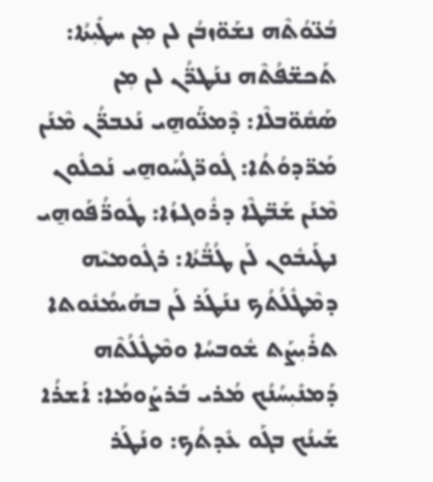ܒܳܥ̈ܘܳܬܶܗ ܢܫܰܘ̈ܙܒܳܢ ܠܢ ܡܼܢ ܚܛܺܝܼܬܳܐ: ܬܰܟܫ̈ܦܳܬܶܗ ܢܢܰܛܪ̈ܳܢ ܠܢ ܡܼܢ ܣܰܩܽܘ̈ܒܠܶܐ: ܕܶܡܥ̈ܰܘܗ̱ܝ ܢܰܥܒܪ̈ܳܢ ܡܶܢܰܢ ܡܰܪ̈ܕܘܳܬܳܐ: ܓܽܘܪ̈ܓܳܚܰܘܗ̱ܝ ܢܰܟܠܽܘܢ ܡܶܢܰܢ ܫܰܒ̈ܛܶܐ ܕܪܽܘܓܙܳܐ: ܛܽܘܪ̈ܳܦܰܘܗ̱ܝ ܢܛܰܝܒܽܘܢ ܠܰܢ ܛܳܒ̈ܳܬܳܐ: ܪܓܽܘܡܝܶܗ ܕܡܶܛܽܠܳܬܳܟ ܢܢܰܛܰܪ ܠܰܢ ܒܗܰܝܡܳܢܽܘܬܐ ܬܪܺܝܼܨܰܬ ܫܽܘܒܚܳܐ ܘܡܶܛܽܠܳܬܶܗ ܕܰܡܢܺܝܼܚܳܢܳܟ ܡܳܪܝ ܒܰܪܨܰܘܡܳܐ: ܐܰܫܪܳܐ ܫܰܝܢܳܟ ܒܓܰܘ ܥܺܕܬܳܟ: ܘܢܰܛܰܪ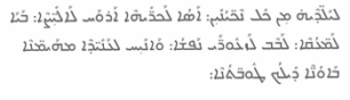ܠܝܰܠ̈ܕܶܝܗ̇ ܡܼܢ ܟܽܠ ܢܶܟ̈ܝܳܢܺܝܼܢ: ܐܰܣܳܐ ܠܰܟܪ̈ܺܝܗܶܐ ܐܰܪܘܰܚ ܠܰܐܠܺܝܼ̈ܨܶܐ: ܒܰܝܰܐ ܠܰܡ̈ܥܳܩܶܐ: ܠܰܒܶܒ ܠܰܙܥܽܘܪ̈ܰܝ ܢܰܦܫܳܐ: ܘܰܐܢܺܝܼܚ ܠܥܰܢܺܝ̈ܕܶܐ ܡܗܰܝܡ̈ܢܶܐ ܒܰܐܘܳܢ̈ܶܐ ܕܺܝܠܳܟ ܛܽܘܒ̈ܬܳܢܶܐ: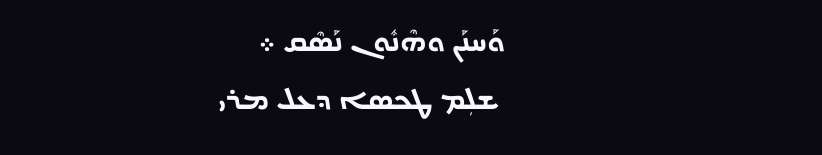ܘܰܚܢܰܢ ܘܗܶܢܽܘܢ ܢܰܣܶܩ ܀
 ܫܠܼܡ ܛܟܣܐ ܕܥܠ ܡܪܝ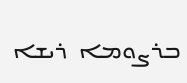ܒܪܨܘܡܐ  ܪܝܫܐ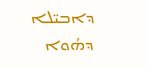ܕܐܒܝ̈ܠܐ ܕܗܳܘܐ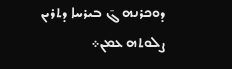ܕܘܟܪܢܗ ܓ̄ ܒܝܪܚܐ ܕܬܪܝܢ     ܨܠܘܬܗ ܥܡܢ܀